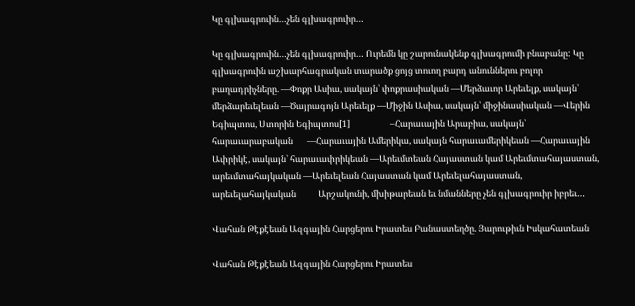Կը գլխագրուին…չեն գլխագրուիր…

Կը գլխագրուին…չեն գլխագրուիր… Ուրեմն կը շարունակենք գլխագրումի բնաբանը: Կը գլխագրուին աշխարհագրական տարածք ցոյց տուող բարդ անուններու բոլոր բաղադրիչները. —Փոքր Ասիա, սակայն՝ փոքրասիական —Մերձաւոր Արեւելք, սակայն՝ մերձարեւելեան —Ծայրագոյն Արեւելք —Միջին Ասիա, սակայն՝ միջինասիական —Վերին Եգիպտոս, Ստորին Եգիպտոս[1]                    –Հարաւային Արաբիա, սակայն՝ հարաւարաբական       —Հարաւային Ամերիկա, սակայն հարաւամերիկեան —Հարաւային Ափրիկէ, սակայն՝ հարաւափրիկեան —Արեւմտեան Հայաստան կամ Արեւմտահայաստան, արեւմտահայկական —Արեւելեան Հայաստան կամ Արեւելահայաստան, արեւելահայկական           Արշակունի, մխիթարեան եւ նմանները չեն գլխագրուիր իբրեւ…

Վահան Թէքէեան Ազգային Հարցերու Իրատես Բանաստեղծը. Յարութիւն Իսկահատեան

Վահան Թէքէեան Ազգային Հարցերու Իրատես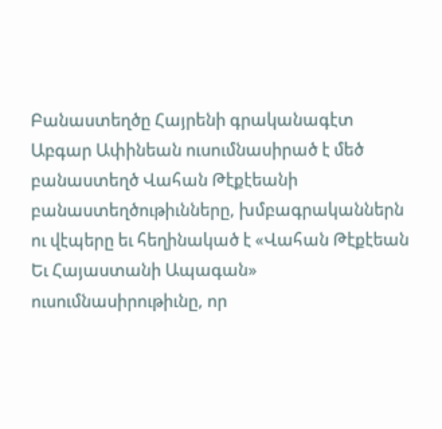Բանաստեղծը Հայրենի գրականագէտ Աբգար Ափինեան ուսումնասիրած է մեծ բանաստեղծ Վահան Թէքէեանի բանաստեղծութիւնները, խմբագրականներն ու վէպերը եւ հեղինակած է «Վահան Թէքէեան Եւ Հայաստանի Ապագան» ուսումնասիրութիւնը, որ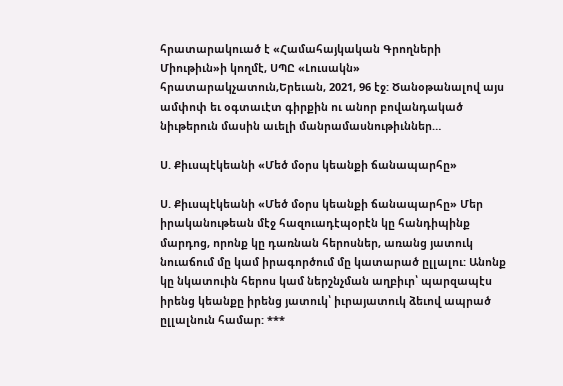հրատարակուած է «Համահայկական Գրողների Միութիւն»ի կողմէ, ՍՊԸ «Լուսակն» հրատարակչատուն,Երեւան, 2021, 96 էջ: Ծանօթանալով այս ամփոփ եւ օգտաւէտ գիրքին ու անոր բովանդակած նիւթերուն մասին աւելի մանրամասնութիւններ…

Ս. Քիւսպէկեանի «Մեծ մօրս կեանքի ճանապարհը»

Ս. Քիւսպէկեանի «Մեծ մօրս կեանքի ճանապարհը» Մեր իրականութեան մէջ հազուադէպօրէն կը հանդիպինք մարդոց, որոնք կը դառնան հերոսներ, առանց յատուկ նուաճում մը կամ իրագործում մը կատարած ըլլալու: Անոնք կը նկատուին հերոս կամ ներշնչման աղբիւր՝ պարզապէս իրենց կեանքը իրենց յատուկ՝ իւրայատուկ ձեւով ապրած ըլլալնուն համար: ***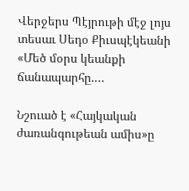Վերջերս Պէյրութի մէջ լոյս տեսաւ Սեդօ Քիւսպէկեանի «Մեծ մօրս կեանքի ճանապարհը.…

Նշուած է «Հայկական ժառանգութեան ամիս»ը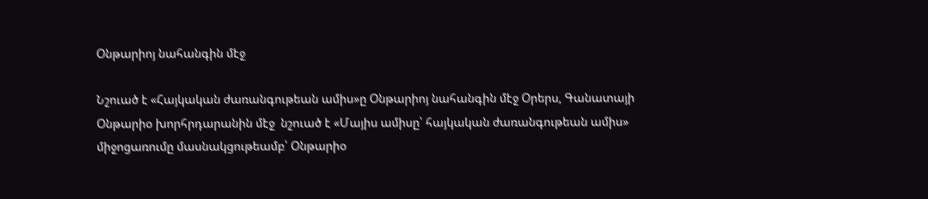Օնթարիոյ նահանգին մէջ

Նշուած է «Հայկական ժառանգութեան ամիս»ը Օնթարիոյ նահանգին մէջ Օրերս, Գանատայի Օնթարիօ խորհրդարանին մէջ  նշուած է «Մայիս ամիսը՝ հայկական ժառանգութեան ամիս» միջոցառումը մասնակցութեամբ՝ Օնթարիօ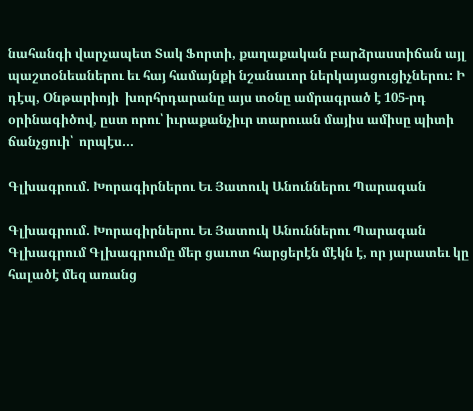նահանգի վարչապետ Տակ Ֆորտի, քաղաքական բարձրաստիճան այլ պաշտօնեաներու եւ հայ համայնքի նշանաւոր ներկայացուցիչներու: Ի դէպ, Օնթարիոյի  խորհրդարանը այս տօնը ամրագրած է 105-րդ օրինագիծով, ըստ որու՝ իւրաքանչիւր տարուան մայիս ամիսը պիտի ճանչցուի՝  որպէս…

Գլխագրում. Խորագիրներու Եւ Յատուկ Անուններու Պարագան

Գլխագրում. Խորագիրներու Եւ Յատուկ Անուններու Պարագան Գլխագրում Գլխագրումը մեր ցաւոտ հարցերէն մէկն է, որ յարատեւ կը հալածէ մեզ առանց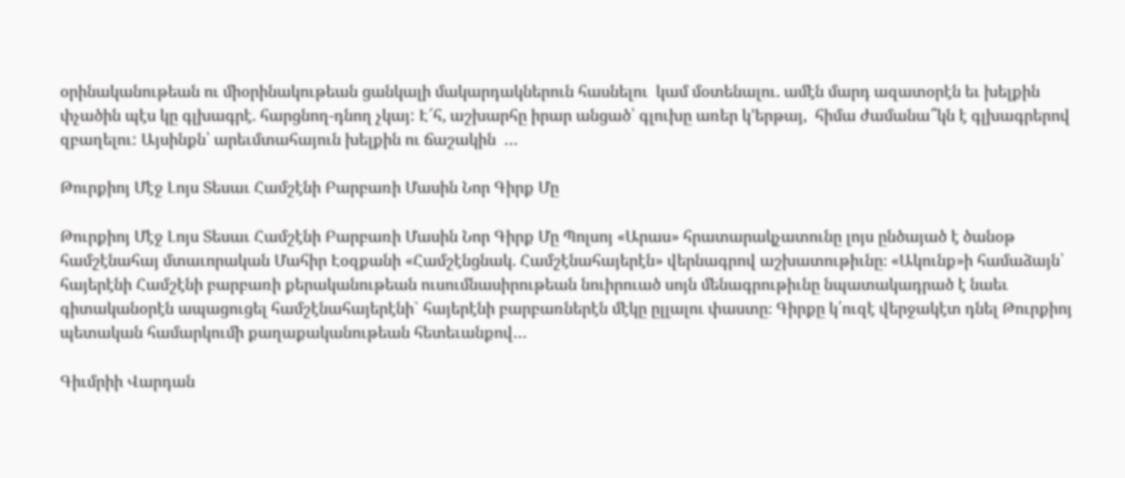օրինականութեան ու միօրինակութեան ցանկալի մակարդակներուն հասնելու  կամ մօտենալու. ամէն մարդ ազատօրէն եւ խելքին փչածին պէս կը գլխագրէ. հարցնող-դնող չկայ: Է՜հ, աշխարհը իրար անցած՝ գլուխը առեր կ’երթայ,  հիմա ժամանա՞կն է գլխագրերով զբաղելու: Այսինքն՝ արեւմտահայուն խելքին ու ճաշակին  …

Թուրքիոյ Մէջ Լոյս Տեսաւ Համշէնի Բարբառի Մասին Նոր Գիրք Մը

Թուրքիոյ Մէջ Լոյս Տեսաւ Համշէնի Բարբառի Մասին Նոր Գիրք Մը Պոլսոյ «Արաս» հրատարակչատունը լոյս ընծայած է ծանօթ համշէնահայ մտաւորական Մահիր Էօզքանի «Համշէնցնակ. Համշէնահայերէն» վերնագրով աշխատութիւնը։ «Ակունք»ի համաձայն՝ հայերէնի Համշէնի բարբառի քերականութեան ուսումնասիրութեան նուիրուած սոյն մենագրութիւնը նպատակադրած է նաեւ գիտականօրէն ապացուցել համշէնահայերէնի` հայերէնի բարբառներէն մէկը ըլլալու փաստը։ Գիրքը կ՛ուզէ վերջակէտ դնել Թուրքիոյ պետական համարկումի քաղաքականութեան հետեւանքով…

Գիւմրիի Վարդան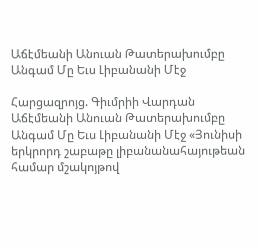Աճէմեանի Անուան Թատերախումբը Անգամ Մը Եւս Լիբանանի Մէջ

Հարցազրոյց. Գիւմրիի Վարդան Աճէմեանի Անուան Թատերախումբը Անգամ Մը Եւս Լիբանանի Մէջ «Յունիսի երկրորդ շաբաթը լիբանանահայութեան համար մշակոյթով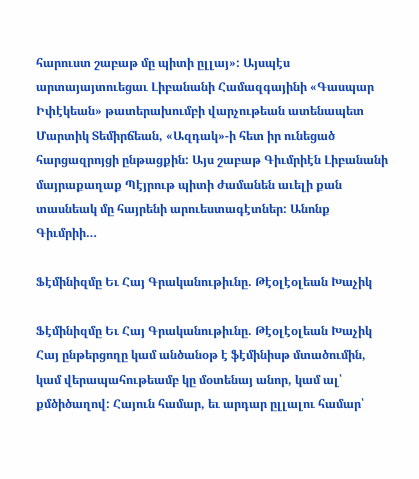հարուստ շաբաթ մը պիտի ըլլայ»: Այսպէս արտայայտուեցաւ Լիբանանի Համազգայինի «Գասպար Իփէկեան» թատերախումբի վարչութեան ատենապետ Մարտիկ Տեմիրճեան, «Ազդակ»-ի հետ իր ունեցած հարցազրոյցի ընթացքին: Այս շաբաթ Գիւմրիէն Լիբանանի մայրաքաղաք Պէյրութ պիտի ժամանեն աւելի քան տասնեակ մը հայրենի արուեստագէտներ: Անոնք Գիւմրիի…

Ֆէմինիզմը Եւ Հայ Գրականութիւնը. Թէօլէօլեան Խաչիկ

Ֆէմինիզմը Եւ Հայ Գրականութիւնը. Թէօլէօլեան Խաչիկ Հայ ընթերցողը կամ անծանօթ է ֆէմինիսթ մտածումին, կամ վերապահութեամբ կը մօտենայ անոր, կամ ալ՝ քմծիծաղով: Հայուն համար, եւ արդար ըլլալու համար՝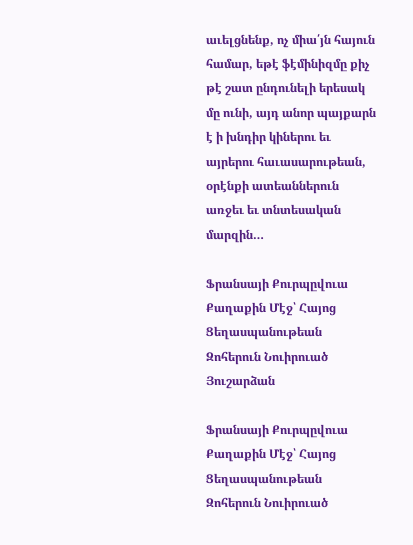աւելցնենք, ոչ միա՛յն հայուն համար, եթէ ֆէմինիզմը քիչ թէ շատ ընդունելի երեսակ մը ունի, այդ անոր պայքարն է ի խնդիր կիներու եւ այրերու հաւասարութեան, օրէնքի ատեաններուն առջեւ եւ տնտեսական մարզին…

Ֆրանսայի Քուրպըվուա Քաղաքին Մէջ՝ Հայոց Ցեղասպանութեան Զոհերուն Նուիրուած Յուշարձան

Ֆրանսայի Քուրպըվուա Քաղաքին Մէջ՝ Հայոց Ցեղասպանութեան Զոհերուն Նուիրուած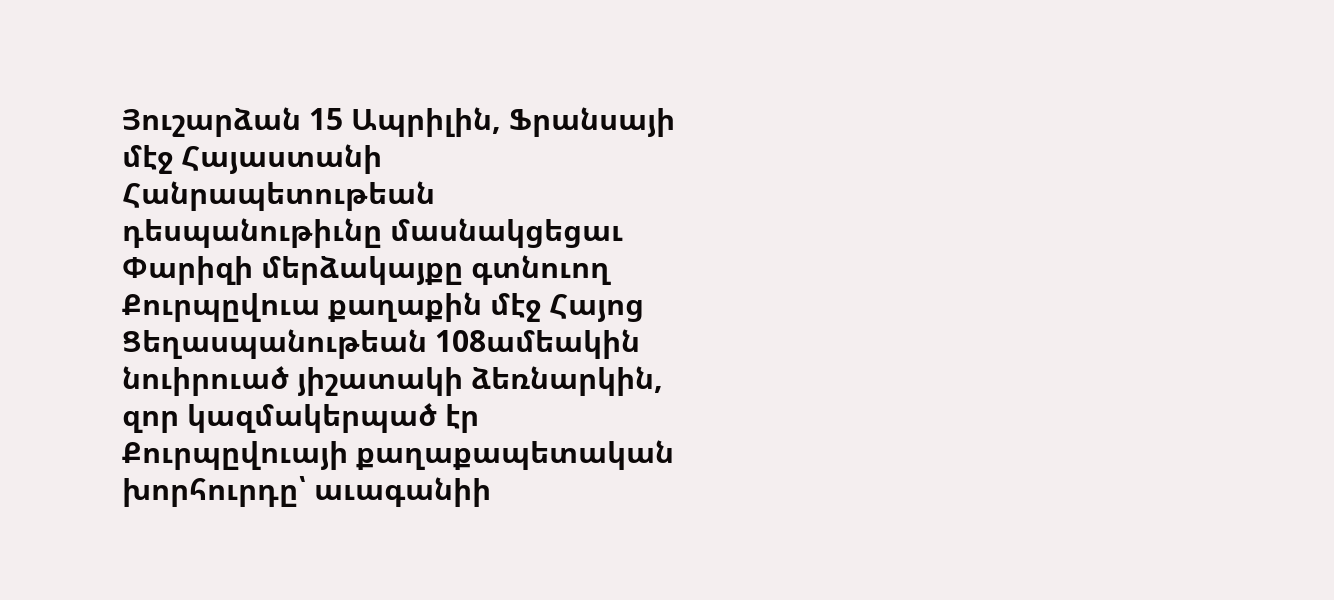Յուշարձան 15 Ապրիլին, Ֆրանսայի մէջ Հայաստանի Հանրապետութեան դեսպանութիւնը մասնակցեցաւ Փարիզի մերձակայքը գտնուող Քուրպըվուա քաղաքին մէջ Հայոց Ցեղասպանութեան 108ամեակին նուիրուած յիշատակի ձեռնարկին, զոր կազմակերպած էր Քուրպըվուայի քաղաքապետական խորհուրդը՝ աւագանիի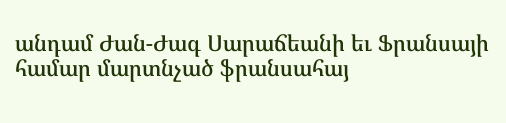անդամ Ժան-Ժագ Սարաճեանի եւ Ֆրանսայի համար մարտնչած ֆրանսահայ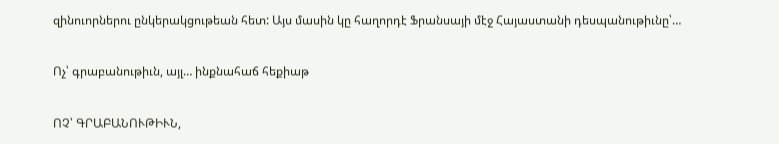զինուորներու ընկերակցութեան հետ: Այս մասին կը հաղորդէ Ֆրանսայի մէջ Հայաստանի դեսպանութիւնը՝…

Ոչ՝ գրաբանութիւն, այլ… ինքնահաճ հեքիաթ

ՈՉ՝ ԳՐԱԲԱՆՈՒԹԻՒՆ,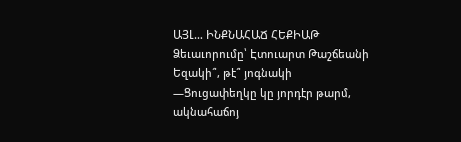ԱՅԼ… ԻՆՔՆԱՀԱՃ ՀԵՔԻԱԹ Ձեւաւորումը՝ Էտուարտ Թաշճեանի Եզակի՞, թէ՞ յոգնակի —Ցուցափեղկը կը յորդէր թարմ, ակնահաճոյ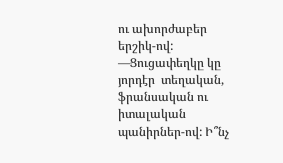ու ախորժաբեր երշիկ-ով: —Ցուցափեղկը կը յորդէր  տեղական, ֆրանսական ու իտալական պանիրներ-ով: Ի՞նչ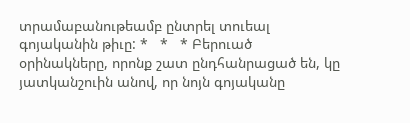տրամաբանութեամբ ընտրել տուեալ գոյականին թիւը: *   *   * Բերուած օրինակները, որոնք շատ ընդհանրացած են, կը յատկանշուին անով, որ նոյն գոյականը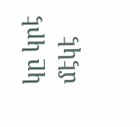կը կրէ մէկէ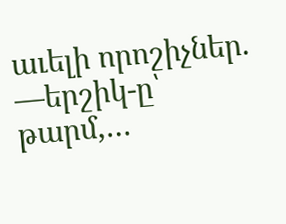աւելի որոշիչներ. —երշիկ-ը՝ թարմ,…